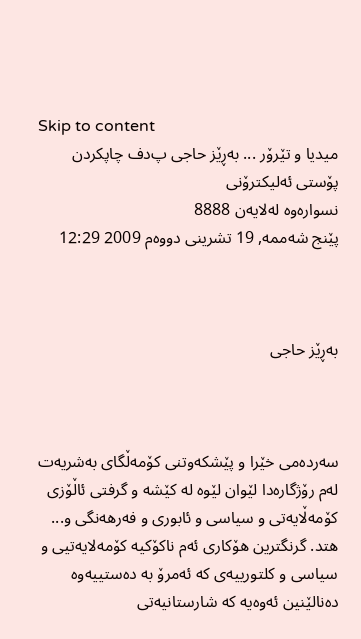Skip to content
میدیا و تێرۆر ... به‌ڕێز حاجی پ‌د‌ف چاپکردن پۆستی ئەلیکترۆنی
نسوارەوە لەلایەن 8888
پێنج شەممە, 19 تشرینی دووەم 2009 12:29



به‌ڕێز حاجی



سه‌رده‌می خێرا و پێشكه‌وتنی كۆمه‌ڵگای به‌شریه‌ت له‌م رۆژگاره‌دا لێوان لێوه‌ له‌ كێشه‌ و گرفتی ئاڵۆزی كۆمه‌ڵایه‌تی و سیاسی و ئابوری و فه‌رهه‌نگی و... هتد. گرنگترین هۆكاری ئه‌م ناكۆكیه‌ كۆمه‌لایه‌تیی و سیاسی و كلتورییه‌ی كه‌ ئه‌مرۆ به‌ ده‌ستییه‌وه‌ ده‌نالێنین ئه‌وه‌یه‌ كه‌ شارستانیه‌تی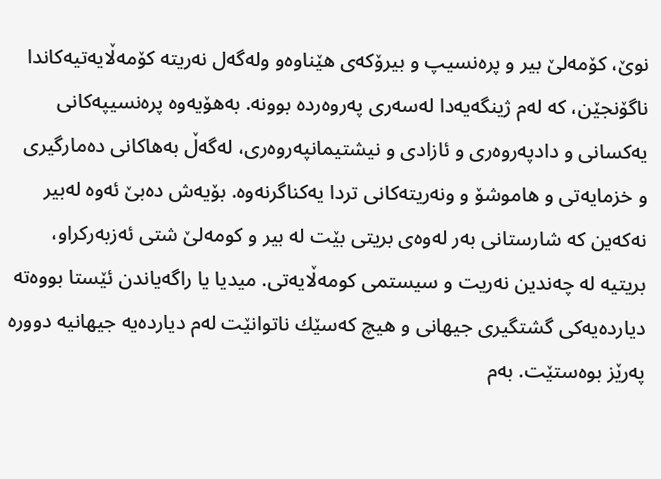نوێ، كۆمه‌لێ بیر و پره‌نسیپ و بیرۆكه‌ی هێناوه‌و وله‌گه‌ل نه‌ریته‌ كۆمه‌ڵایه‌تیه‌كاندا ناگۆنجێن، كه‌ له‌م ژینگه‌یه‌دا له‌سه‌ری په‌روه‌رده‌ بوونه‌. به‌هۆیه‌وه‌ پره‌نسیپه‌كانی یه‌كسانی و دادپه‌روه‌ری و ئازادی و نیشتیمانپه‌روه‌ری، له‌گه‌ڵ به‌هاكانی ده‌مارگیری و خزمایه‌تی و هاموشۆ و ونه‌ریته‌كانی تردا یه‌كناگرنه‌وه‌. بۆیه‌ش ده‌بێ ئه‌وه‌ له‌بیر نه‌كه‌ین كه‌ شارستانی به‌ر له‌وه‌ی بریتی بێت له‌ بیر و كومه‌لێ شتی ئه‌زبه‌ركراو، بریتیه‌ له‌ چه‌ندین نه‌ریت و سیستمی كومه‌ڵایه‌تی. میدیا یا راگه‌یاندن ئێستا بووه‌ته‌ دیارده‌یه‌كی گشتگیری جیهانی و هیچ كه‌سێك ناتوانێت له‌م دیارده‌یه‌ جیهانیه‌ دووره‌ په‌رێز بوه‌ستێت. به‌م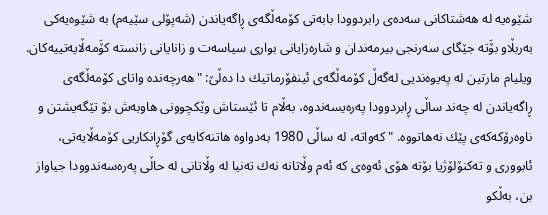شێوه‌یه‌ له‌ هه‌شتاكانی سه‌ده‌ی رابردوودا بابه‌تی كۆمه‌ڵگه‌ی ڕاگه‌‌یاندن (شه‌پۆلی‌ سێیه‌م) به‌ شێوه‌یه‌كی به‌ربڵاو بۆَته‌ جێگای سه‌رنجی بیرمه‌ندان و شاره‌زایانی‌ بواری‌ سیاسه‌ت و زانایانی زانسته‌ كۆَمه‌ڵایه‌تییه‌كان. ویلیام مارتین له‌ په‌یوه‌ندیی‌ له‌گه‌ڵ كۆمه‌ڵگه‌ی ئینفۆرماتیك دا ده‌ڵێ: "هه‌رچه‌نده‌ واتای‌ كۆمه‌ڵگه‌ی ڕاگه‌یاندن له‌ چه‌ند ساڵی ڕابردوودا په‌ره‌یسه‌ندوه‌، به‌ڵام تا ئێستاش وێكچوونی‌ هاوبه‌ش بۆ تێگه‌یشتن و ناوه‌رۆكه‌كه‌ی پێك نه‌هاتووه‌. " كه‌واته‌، له‌ ساڵی 1980 به‌دواوه‌ هاتنه‌كایه‌ی گۆڕانكاریی كۆمه‌ڵایه‌تی، ئابووری و ته‌كنۆلۆژیا بۆته‌ هۆی ئه‌وه‌ی كه‌ ئه‌م وڵاتانه‌ نه‌ك ته‌نیا له‌ وڵاتانی‌ له‌ حاڵی‌ په‌ره‌سه‌ندوودا جیاواز بن، به‌ڵكو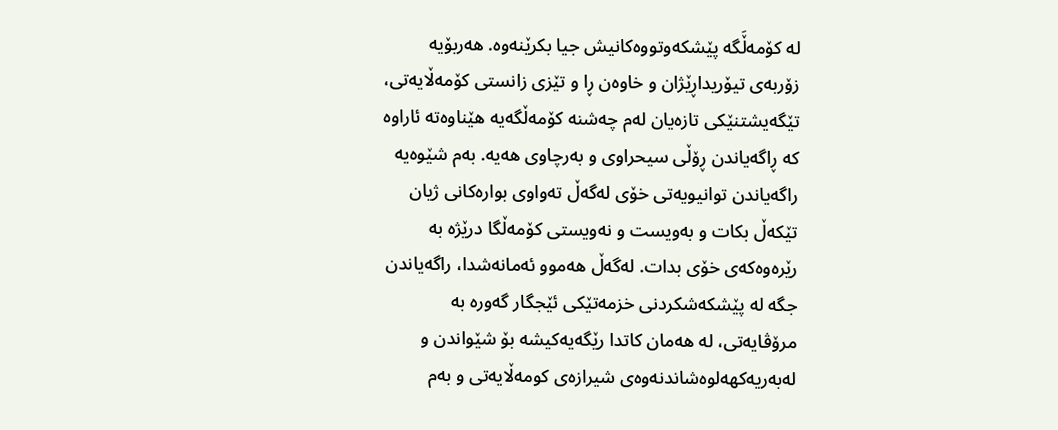له‌ كۆمه‌ڵَگه‌ پێشكه‌وتووه‌كانیش جیا بكرێنه‌وه‌. هه‌ربۆیه‌ زۆربه‌ی تیۆریداڕێژان و خاوه‌ن ڕا و تێزی‌ زانستی كۆمه‌ڵایه‌تی، تێگه‌یشتنێكی تازه‌یان له‌م چه‌شنه‌ كۆمه‌ڵگه‌یه‌ هێناوه‌ته‌ ئاراوه‌ كه‌ ڕاگه‌یاندن ڕۆڵی سیحراوی و به‌رچاوی هه‌یه‌. به‌م شێوه‌یه‌ راگه‌یاندن توانیویه‌تی خۆی له‌گه‌ڵ ته‌واوی بواره‌كانی ژیان تێكه‌ڵ بكات و به‌ویست و نه‌ویستی كۆمه‌ڵگا درێژه‌ به‌ رێره‌وه‌كه‌ی خۆی بدات. له‌گه‌ڵ هه‌موو ئه‌مانه‌شدا، راگه‌یاندن جگه‌ له‌ پێشكه‌شكردنی خزمه‌تێكی ئێجگار گه‌وره‌ به‌ مرۆڤایه‌تی، له‌ هه‌مان كاتدا رێگه‌یه‌كیشه‌ بۆ شێواندن و له‌به‌ریه‌كهه‌لوه‌شاندنه‌وه‌ی شیرازه‌ی كومه‌ڵایه‌تی و به‌م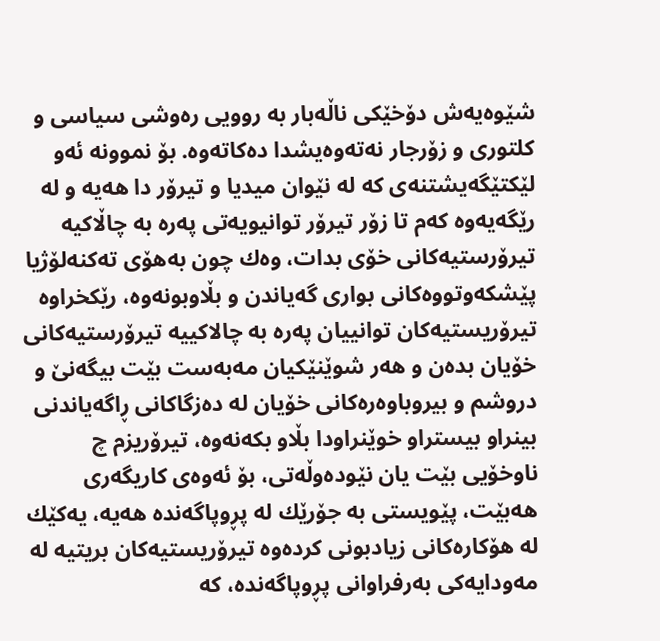شێوه‌یه‌ش دۆخێكی ناڵه‌بار به‌ روویی ره‌وشی سیاسی و كلتوری و زۆرجار نه‌ته‌وه‌یشدا ده‌كاته‌وه‌. بۆ نموونه‌ ئه‌و لێكتێگه‌یشتنه‌ی كه‌ له‌ نێوان میدیا و تیرۆر دا هه‌یه‌ و له‌ رێگه‌یه‌وه‌ كه‌م تا زۆر تیرۆر توانیویه‌تی په‌ره‌ به‌ چاڵاكیه‌ تیرۆرستیه‌كانی خۆی بدات، وه‌ك چون به‌هۆی‌ ته‌كنه‌لۆژیا پێشكه‌وتووه‌كانی‌ بواری‌ گه‌یاندن و بڵاوبونه‌وه‌، رێكخراوه‌ تیرۆریستیه‌كان توانییان په‌ره‌ به‌ چالاكییه‌ تیرۆرستیه‌كانی خۆیان بده‌ن و هه‌ر شوێنێكیان مه‌به‌ست بێت بیگه‌نێ‌ و دروشم و بیروباوه‌ره‌كانی‌ خۆیان له‌ ده‌زگاكانی‌ ڕاگه‌یاندنی‌ بینراو بیستراو خوێنراودا بڵاو بكه‌نه‌وه‌، تیرۆریزم چ ناوخۆیی‌ بێت یان نێوده‌وڵه‌تی‌، بۆ ئه‌وه‌ی‌ كاریگه‌ری‌ هه‌بێت، پێویستی‌ به‌ جۆرێك له‌ پڕوپاگه‌نده‌ هه‌یه‌، یه‌كێك له‌ هۆكاره‌كانی‌ زیادبونی‌ كرده‌وه‌ تیرۆریستیه‌كان بریتیه‌ له‌ مه‌ودایه‌كی‌ به‌رفراوانی‌ پڕوپاگه‌نده‌، كه‌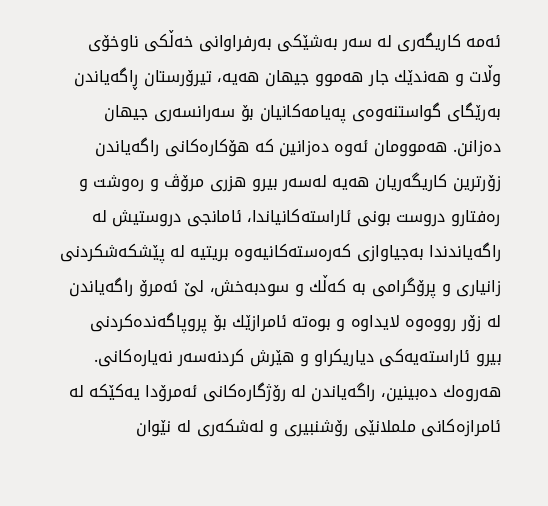ئه‌مه‌ كاریگه‌ری‌ له‌ سه‌ر به‌شێكی‌ به‌رفراوانی‌ خه‌ڵكی‌ ناوخۆی‌ وڵات و هه‌ندێك جار هه‌موو جیهان هه‌یه‌، تیرۆرستان ڕاگه‌یاندن به‌رێگای‌ گواستنه‌وه‌ی‌ په‌یامه‌كانیان بۆ سه‌رانسه‌ری‌ جیهان ده‌زانن. هه‌موومان ئه‌وه‌ ‌ده‌زانین كه‌ هۆكاره‌كانی‌ راگه‌یاندن زۆرترین كاریگه‌ریان هه‌یه‌ له‌سه‌ر بیرو هزری‌ مرۆڤ و ره‌وشت و ره‌فتارو دروست بونی‌ ئاراسته‌كانیاندا، ئامانجی‌ دروستیش له‌ راگه‌یاندندا به‌جیاوازی‌ كه‌ره‌سته‌كانیه‌وه‌ بریتیه‌ له‌ پێشكه‌شكردنی‌ زانیاری‌ و پرۆگرامی‌ به‌ كه‌ڵك و سودبه‌خش، لێ ئه‌مرۆ راگه‌یاندن له‌ زۆر رووه‌وه‌ لایداوه‌ و بوه‌ته‌ ئامرازێك بۆ پروپاگه‌نده‌كردنی بیرو ئاراسته‌یه‌كی‌ دیاریكراو و هێرش كردنه‌سه‌ر نه‌یاره‌كانی‌. هه‌روه‌ك ده‌بینین، راگه‌یاندن له‌ رۆژگاره‌كانی ئه‌مرۆدا یه‌كێكه‌ له‌ ئامرازه‌كانی‌ ململانێی‌ رۆشنبیری‌ و له‌شكه‌ری‌ له‌ نێوان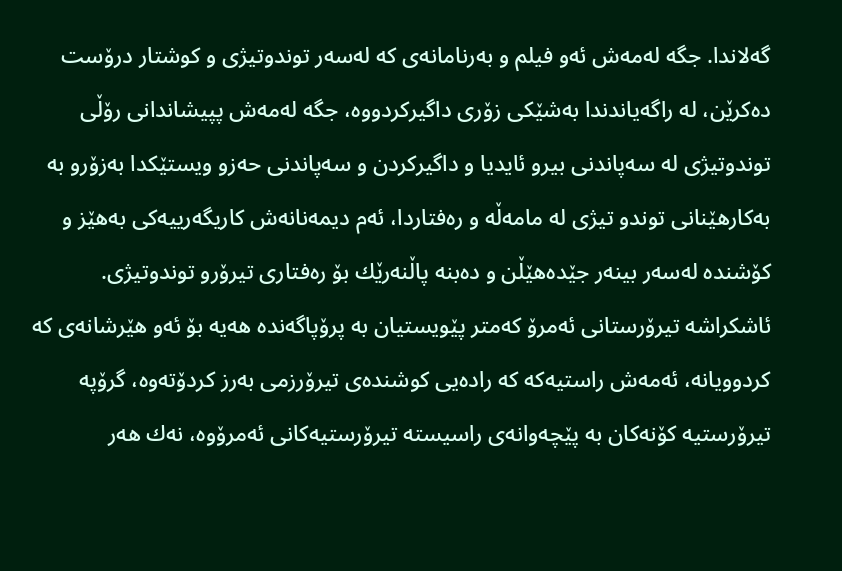گه‌لاندا. جگه‌ له‌مه‌ش ئه‌و فیلم و به‌رنامانه‌ی‌ كه‌ له‌سه‌ر توندوتیژی‌ و كوشتار درۆست ده‌كرێن‌، له‌ راگه‌یاندندا به‌شێكی‌ زۆری‌ داگیركردووه‌، جگه‌ له‌مه‌ش پپیشاندانی‌ رۆڵی‌ توندوتیژی‌ له‌ سه‌پاندنی‌ بیرو ئایدیا و داگیركردن و سه‌پاندنی‌ حه‌زو ویستێكدا به‌زۆرو به‌ به‌كارهێنانی‌ توندو تیژی‌ له‌ مامه‌ڵه‌ و ره‌فتاردا، ئه‌م دیمه‌نانه‌ش كاریگه‌رییه‌كی‌ به‌هێز و كۆشنده‌‌ له‌سه‌ر بینه‌ر ‌جێده‌هێڵن و ده‌بنه‌ پاڵنه‌رێك بۆ ره‌فتاری‌ تیرۆرو توندوتیژی‌. ئاشكراشه‌ تیرۆرستانی ئه‌مرۆ كه‌متر پێویستیان به‌ پرۆپاگه‌نده‌ هه‌یه‌ بۆ ئه‌و هێرشانه‌ی كه‌ كردوویانه‌، ئه‌مه‌ش راستیه‌كه‌ كه‌ راده‌یی كوشنده‌ی تیرۆرزمی به‌رز كردۆته‌وه‌، گرۆپه‌ تیرۆرستیه‌ كۆنه‌كان به‌ پێچه‌وانه‌ی راسیسته‌ تیرۆرستیه‌كانی ئه‌مرۆوه‌، نه‌ك هه‌ر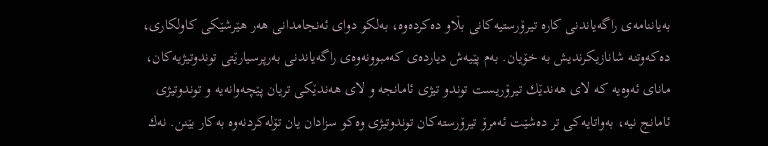به‌یاننامه‌ی راگه‌یاندنی كاره‌ تیرۆرستیه‌كانی بڵاو ده‌كرده‌وه‌، به‌لكو دوای ئه‌نجامدانی هه‌ر هێرشێكی كاولكاری، ده‌كه‌وتنه‌ شانازیكرندیش به‌ خۆیان. به‌م پێیه‌ش دیارده‌ی كه‌مبوونه‌وه‌ی راگه‌یاندنی به‌رپرسیارێتی توندوتیژیه‌كان، مانای ئه‌وه‌یه‌ كه‌ لای هه‌ندێك تیرۆریست توندو تیژی ئامانجه‌ و لای هه‌ندێكی تریان پێچه‌وانه‌یه‌ و توندوتیژی ئامانج نیه‌، به‌واتایه‌كی تر ده‌شێت ئه‌مرۆ تیرۆرسته‌كان توندوتیژی وه‌كو سزادان یان تۆله‌كردنه‌وه‌ به‌كار بێنن. نه‌ك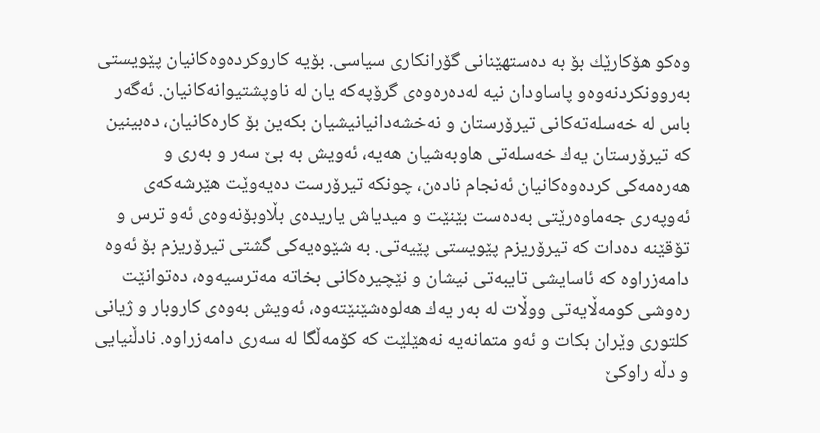وه‌كو هۆكارێك بۆ به‌ ده‌ستهێنانی گۆرانكاری سیاسی. بۆیه‌ كاروكرده‌وه‌كانیان پێویستی به‌روونكردنه‌وه‌و پاساودان نیه‌ له‌ده‌ره‌وه‌ی گرۆپه‌كه‌ یان له‌ ناوپشتیوانه‌كانیان. ئه‌گه‌ر باس له‌ خه‌سله‌ته‌كانی تیرۆرستان و نه‌خشه‌دانیانیشیان بكه‌ین بۆ كاره‌كانیان، ده‌بینین كه‌ تیرۆرستان یه‌ك خه‌سله‌تی هاوبه‌شیان هه‌یه‌، ئه‌ویش به‌ بێ سه‌ر و به‌ری و هه‌ره‌مه‌كی كرده‌وه‌كانیان ئه‌نجام ناده‌ن، چونكه‌ تیرۆرست ده‌یه‌وێت هێرشه‌كه‌ی ئه‌وپه‌ری جه‌ماوه‌رێتی به‌ده‌ست بێنێت و میدیاش یاریده‌ی بڵاوبۆنه‌وه‌ی ئه‌و ترس و تۆقێنه‌ ده‌دات كه‌ تیرۆریزم پێویستی پێیه‌تی. به‌ شێوه‌یه‌كی گشتی تیرۆریزم بۆ ئه‌وه‌ دامه‌زراوه‌ كه‌ ئاسایشی تایبه‌تی نیشان و نێچیره‌كانی بخاته‌ مه‌ترسیه‌وه‌، ده‌توانێت ره‌وشی كومه‌ڵایه‌تی ووڵات له‌ به‌ر یه‌ك هه‌لوه‌شێنێته‌وه‌، ئه‌ویش به‌وه‌ی كاروبار و ژیانی كلتوری وێران بكات و ئه‌و متمانه‌یه‌ نه‌هێلێت كه‌ كۆمه‌ڵگا له‌ سه‌ری دامه‌زراوه‌. نادڵنیایی و دڵه‌ راوكێ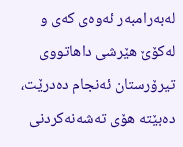له‌به‌رامبه‌ر ئه‌وه‌ی كه‌ی و له‌كۆێ هێرشی داهاتووی تیرۆرستان ئه‌نجام ده‌درێت، ده‌بێته‌ هۆی ته‌شه‌نه‌كردنی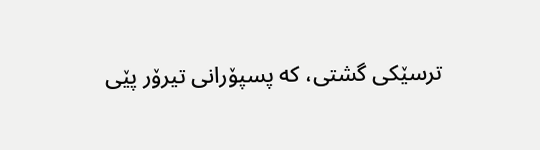ترسێكی گشتی، كه‌ پسپۆرانی تیرۆر پێی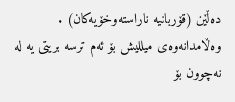ده‌ڵێن (قۆربانیه‌ ناراسته‌وخۆیه‌كان) . وه‌ڵامدانه‌وه‌ی میللیش بۆ ئه‌م ترسه‌ بریتی یه‌ له‌ نه‌چوون بۆ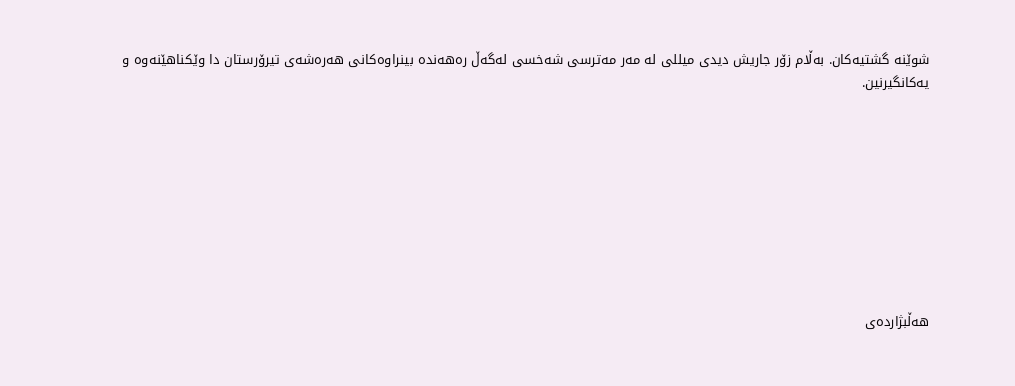شوێنه‌ گشتیه‌كان. به‌ڵام زۆر جاریش دیدی میللی له‌ مه‌ر مه‌ترسی شه‌خسی له‌گه‌ڵ ره‌هه‌نده‌ بینراوه‌كانی هه‌ره‌شه‌ی تیرۆرستان دا وێكناهێنه‌وه‌ و یه‌كانگیرنین.









هه‌ڵبژارده‌ی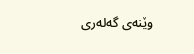وێنه‌ی گه‌له‌ری